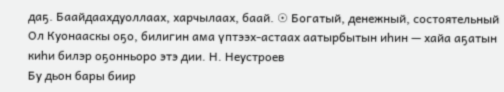даҕ. Баайдаахдуоллаах, харчылаах, баай. ☉ Богатый, денежный, состоятельный
Ол Куонааскы оҕо, билигин ама үптээх-астаах аатырбытын иһин — хайа аҕатын киһи билэр оҕонньоро этэ дии. Н. Неустроев
Бу дьон бары биир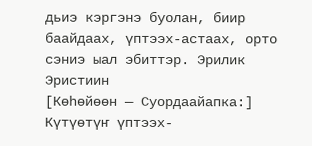дьиэ кэргэнэ буолан, биир баайдаах, үптээх-астаах, орто сэниэ ыал эбиттэр. Эрилик Эристиин
[Көһөйөөн — Суордаайапка:] Күтүөтүҥ үптээх-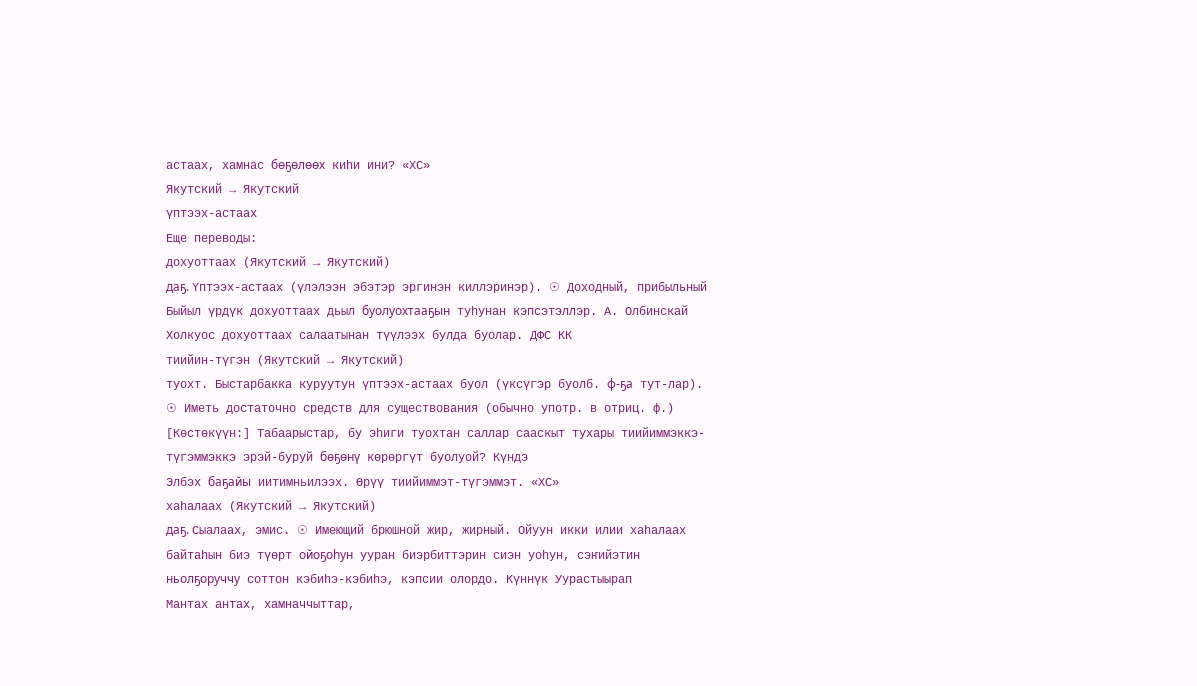астаах, хамнас бөҕөлөөх киһи ини? «ХС»
Якутский → Якутский
үптээх-астаах
Еще переводы:
дохуоттаах (Якутский → Якутский)
даҕ. Үптээх-астаах (үлэлээн эбэтэр эргинэн киллэринэр). ☉ Доходный, прибыльный
Быйыл үрдүк дохуоттаах дьыл буолуохтааҕын туһунан кэпсэтэллэр. А. Олбинскай
Холкуос дохуоттаах салаатынан түүлээх булда буолар. ДФС КК
тиийин-түгэн (Якутский → Якутский)
туохт. Быстарбакка куруутун үптээх-астаах буол (үксүгэр буолб. ф-ҕа тут-лар). ☉ Иметь достаточно средств для существования (обычно употр. в отриц. ф.)
[Көстөкүүн:] Табаарыстар, бу эһиги туохтан саллар сааскыт тухары тиийиммэккэ-түгэммэккэ эрэй-буруй бөҕөнү көрөргүт буолуой? Күндэ
Элбэх баҕайы иитимньилээх. Өрүү тиийиммэт-түгэммэт. «ХС»
хаһалаах (Якутский → Якутский)
даҕ. Сыалаах, эмис. ☉ Имеющий брюшной жир, жирный. Ойуун икки илии хаһалаах байтаһын биэ түөрт ойоҕоһун ууран биэрбиттэрин сиэн уоһун, сэҥийэтин ньолҕоруччу соттон кэбиһэ-кэбиһэ, кэпсии олордо. Күннүк Уурастыырап
Мантах антах, хамначчыттар,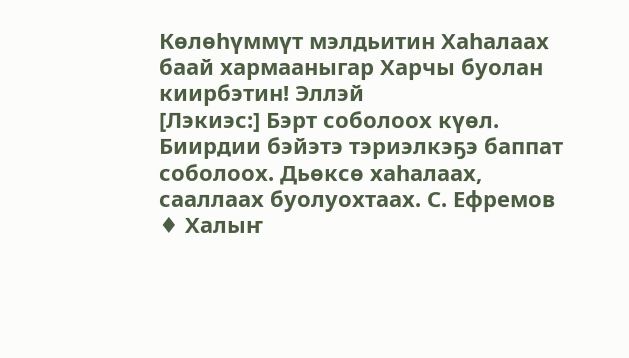Көлөһүммүт мэлдьитин Хаһалаах баай хармааныгар Харчы буолан киирбэтин! Эллэй
[Лэкиэс:] Бэрт соболоох күөл. Биирдии бэйэтэ тэриэлкэҕэ баппат соболоох. Дьөксө хаһалаах, сааллаах буолуохтаах. С. Ефремов
♦ Халыҥ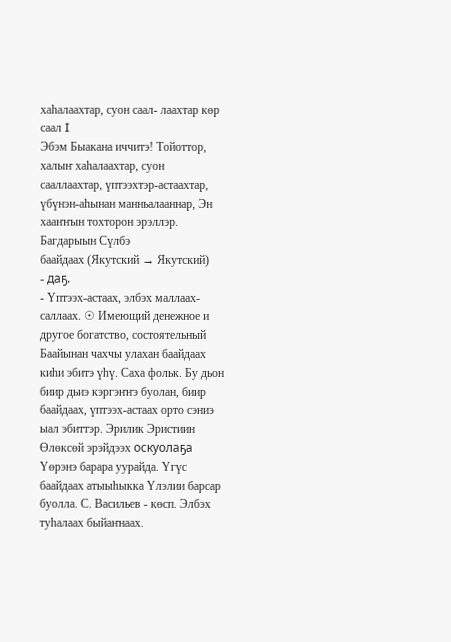хаһалаахтар, суон саал- лаахтар көр саал I
Эбэм Быакана иччитэ! Тойоттор, халыҥ хаһалаахтар, суон сааллаахтар, үптээхтэр-астаахтар, үбүнэн-аһынан манньалааннар, Эн хааҥҥын тохторон эрэллэр. Багдарыын Сүлбэ
баайдаах (Якутский → Якутский)
- даҕ.
- Үптээх-астаах, элбэх маллаах-саллаах. ☉ Имеющий денежное и другое богатство, состоятельный
Баайынан чахчы улахан баайдаах киһи эбитэ үһү. Саха фольк. Бу дьон биир дьиэ кэргэҥҥэ буолан, биир баайдаах, үптээх-астаах орто сэниэ ыал эбиттэр. Эрилик Эристиин
Өлөксөй эрэйдээх оскуолаҕа Үөрэнэ барара уурайда. Үгүс баайдаах атыыһыкка Үлэлии барсар буолла. С. Васильев - көсп. Элбэх туһалаах быйаҥнаах.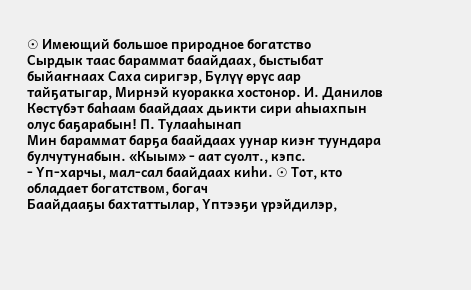☉ Имеющий большое природное богатство
Сырдык таас бараммат баайдаах, быстыбат быйаҥнаах Саха сиригэр, Бүлүү өрүс аар тайҕатыгар, Мирнэй куоракка хостонор. И. Данилов
Көстүбэт баһаам баайдаах дьикти сири аһыахпын олус баҕарабын! П. Тулааһынап
Мин бараммат барҕа баайдаах уунар киэҥ туундара булчутунабын. «Кыым» - аат суолт., кэпс.
- Үп-харчы, мал-сал баайдаах киһи. ☉ Тот, кто обладает богатством, богач
Баайдааҕы бахтаттылар, Үптээҕи үрэйдилэр,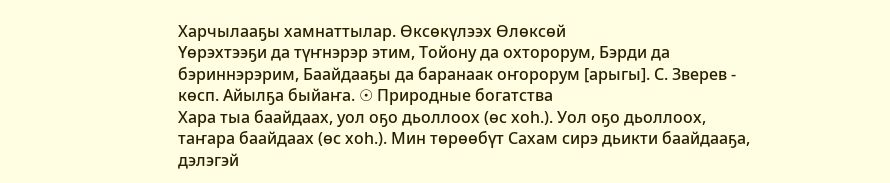Харчылааҕы хамнаттылар. Өксөкүлээх Өлөксөй
Үөрэхтээҕи да түҥнэрэр этим, Тойону да охторорум, Бэрди да бэриннэрэрим, Баайдааҕы да баранаак оҥорорум [арыгы]. С. Зверев - көсп. Айылҕа быйаҥа. ☉ Природные богатства
Хара тыа баайдаах, уол оҕо дьоллоох (өс хоһ.). Уол оҕо дьоллоох, таҥара баайдаах (өс хоһ.). Мин төрөөбүт Сахам сирэ дьикти баайдааҕа, дэлэгэй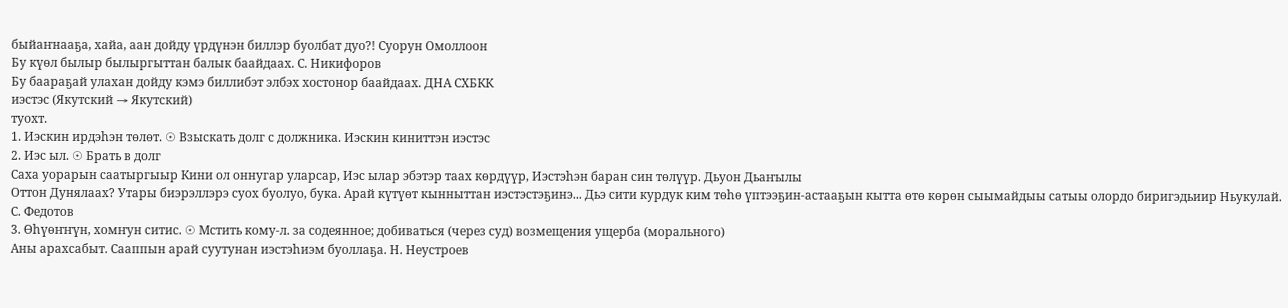быйаҥнааҕа, хайа, аан дойду үрдүнэн биллэр буолбат дуо?! Суорун Омоллоон
Бу күөл былыр былыргыттан балык баайдаах. С. Никифоров
Бу баараҕай улахан дойду кэмэ биллибэт элбэх хостонор баайдаах. ДНА СХБКК
иэстэс (Якутский → Якутский)
туохт.
1. Иэскин ирдэһэн төлөт. ☉ Взыскать долг с должника. Иэскин киниттэн иэстэс
2. Иэс ыл. ☉ Брать в долг
Саха уорарын саатыргыыр Кини ол оннугар уларсар, Иэс ылар эбэтэр таах көрдүүр, Иэстэһэн баран син төлүүр. Дьуон Дьаҥылы
Оттон Дунялаах? Утары биэрэллэрэ суох буолуо, бука. Арай күтүөт кынныттан иэстэстэҕинэ... Дьэ сити курдук ким төһө үптээҕин-астааҕын кытта өтө көрөн сыымайдыы сатыы олордо биригэдьиир Ньукулай. С. Федотов
3. Өһүөҥҥүн, хомҥун ситис. ☉ Мстить кому-л. за содеянное; добиваться (через суд) возмещения ущерба (морального)
Аны арахсабыт. Сааппын арай суутунан иэстэһиэм буоллаҕа. Н. Неустроев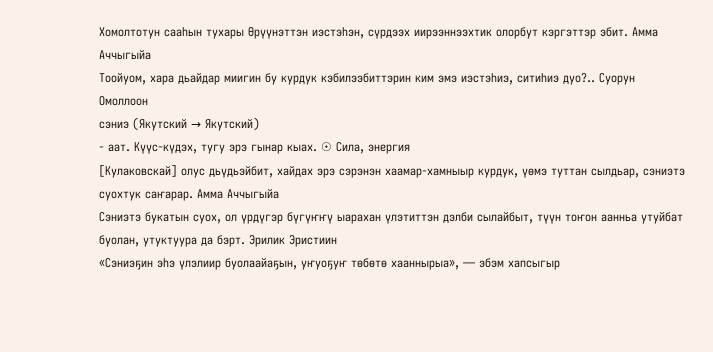Хомолтотун сааһын тухары Өрүүнэттэн иэстэһэн, сүрдээх иирээннээхтик олорбут кэргэттэр эбит. Амма Аччыгыйа
Тоойуом, хара дьайдар миигин бу курдук кэбилээбиттэрин ким эмэ иэстэһиэ, ситиһиэ дуо?.. Суорун Омоллоон
сэниэ (Якутский → Якутский)
- аат. Күүс-күдэх, тугу эрэ гынар кыах. ☉ Сила, энергия
[Кулаковскай] олус дьүдьэйбит, хайдах эрэ сэрэнэн хаамар-хамныыр курдук, үөмэ туттан сылдьар, сэниэтэ суохтук саҥарар. Амма Аччыгыйа
Сэниэтэ букатын суох, ол үрдүгэр бүгүҥҥү ыарахан үлэтиттэн дэлби сылайбыт, түүн тоҥон аанньа утуйбат буолан, утуктуура да бэрт. Эрилик Эристиин
«Сэниэҕин эһэ үлэлиир буолаайаҕын, уҥуоҕуҥ төбөтө хааннырыа», — эбэм хапсыгыр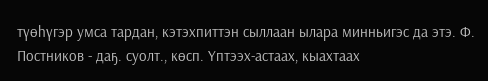түөһүгэр умса тардан, кэтэхпиттэн сыллаан ылара минньигэс да этэ. Ф. Постников - даҕ. суолт., көсп. Үптээх-астаах, кыахтаах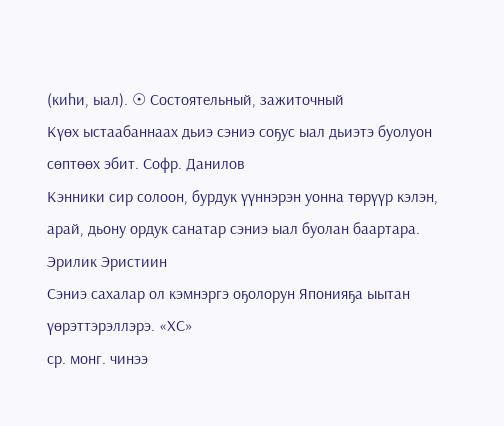(киһи, ыал). ☉ Состоятельный, зажиточный
Күөх ыстаабаннаах дьиэ сэниэ соҕус ыал дьиэтэ буолуон сөптөөх эбит. Софр. Данилов
Кэнники сир солоон, бурдук үүннэрэн уонна төрүүр кэлэн, арай, дьону ордук санатар сэниэ ыал буолан баартара. Эрилик Эристиин
Сэниэ сахалар ол кэмнэргэ оҕолорун Японияҕа ыытан үөрэттэрэллэрэ. «ХС»
ср. монг. чинээ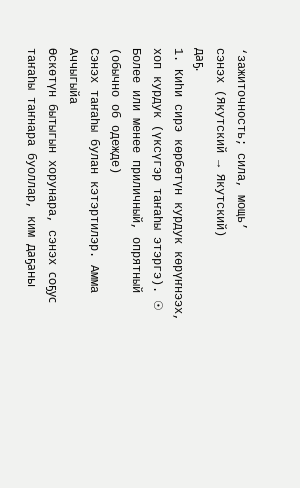‘зажиточность; сила, мощь’
сэнэх (Якутский → Якутский)
даҕ.
1. Киһи сирэ көрбөтүн курдук көрүҥнээх, хоп курдук (үксүгэр таҥаһы этэргэ). ☉ Более или менее приличный, опрятный (обычно об одежде)
Сэнэх таҥаһы булан кэтэртилэр. Амма Аччыгыйа
Өскөтүн бытыгын хорунара, сэнэх соҕус таҥаһы таҥнара буоллар, ким даҕаны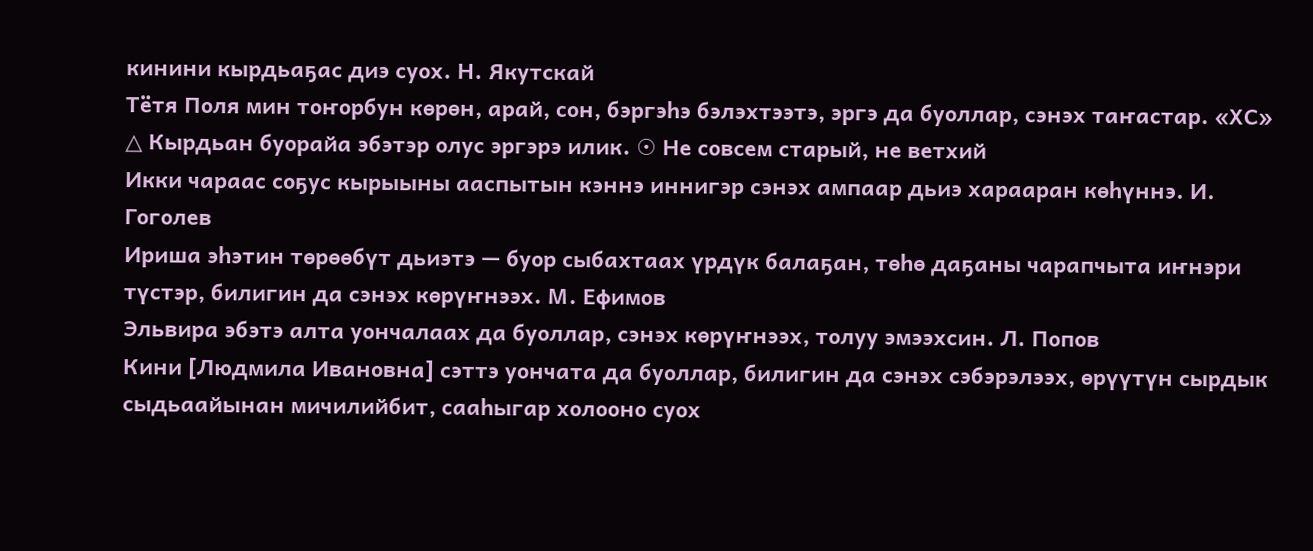кинини кырдьаҕас диэ суох. Н. Якутскай
Тётя Поля мин тоҥорбун көрөн, арай, сон, бэргэһэ бэлэхтээтэ, эргэ да буоллар, сэнэх таҥастар. «ХС»
△ Кырдьан буорайа эбэтэр олус эргэрэ илик. ☉ Не совсем старый, не ветхий
Икки чараас соҕус кырыыны ааспытын кэннэ иннигэр сэнэх ампаар дьиэ харааран көһүннэ. И. Гоголев
Ириша эһэтин төрөөбүт дьиэтэ — буор сыбахтаах үрдүк балаҕан, төһө даҕаны чарапчыта иҥнэри түстэр, билигин да сэнэх көрүҥнээх. М. Ефимов
Эльвира эбэтэ алта уончалаах да буоллар, сэнэх көрүҥнээх, толуу эмээхсин. Л. Попов
Кини [Людмила Ивановна] сэттэ уончата да буоллар, билигин да сэнэх сэбэрэлээх, өрүүтүн сырдык сыдьаайынан мичилийбит, сааһыгар холооно суох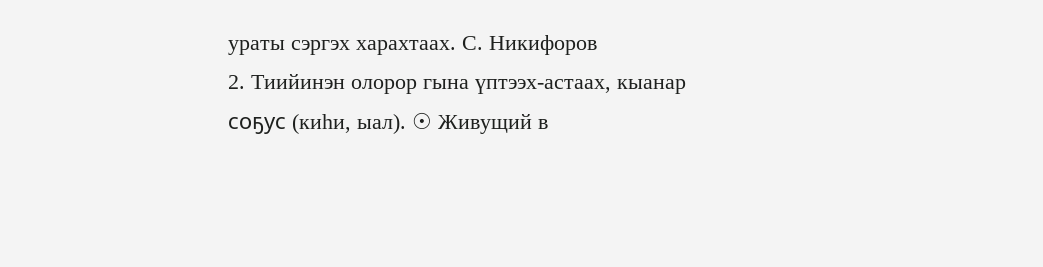ураты сэргэх харахтаах. С. Никифоров
2. Тиийинэн олорор гына үптээх-астаах, кыанар соҕус (киһи, ыал). ☉ Живущий в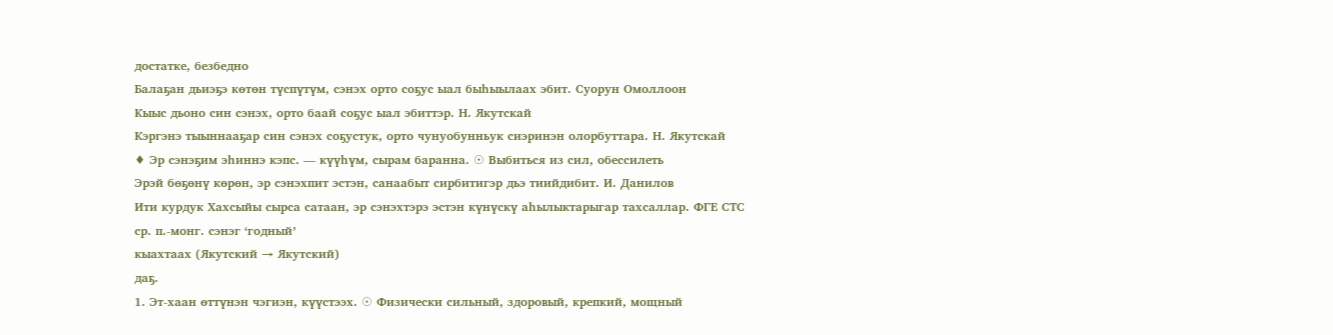достатке, безбедно
Балаҕан дьиэҕэ көтөн түспүтүм, сэнэх орто соҕус ыал быһыылаах эбит. Суорун Омоллоон
Кыыс дьоно син сэнэх, орто баай соҕус ыал эбиттэр. Н. Якутскай
Кэргэнэ тыыннааҕар син сэнэх соҕустук, орто чунуобунньук сиэринэн олорбуттара. Н. Якутскай
♦ Эр сэнэҕим эһиннэ кэпс. — күүһүм, сырам баранна. ☉ Выбиться из сил, обессилеть
Эрэй бөҕөнү көрөн, эр сэнэхпит эстэн, санаабыт сирбитигэр дьэ тиийдибит. И. Данилов
Ити курдук Хахсыйы сырса сатаан, эр сэнэхтэрэ эстэн күнүскү аһылыктарыгар тахсаллар. ФГЕ СТС
ср. п.-монг. сэнэг ‘годный’
кыахтаах (Якутский → Якутский)
даҕ.
1. Эт-хаан өттүнэн чэгиэн, күүстээх. ☉ Физически сильный, здоровый, крепкий, мощный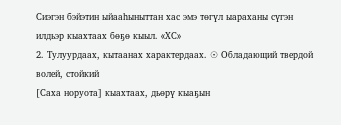Сиэгэн бэйэтин ыйааһыныттан хас эмэ төгүл ыараханы сүгэн илдьэр кыахтаах бөҕө кыыл. «ХС»
2. Тулуурдаах, кытаанах характердаах. ☉ Обладающий твердой волей, стойкий
[Саха норуота] кыахтаах, дьөрү кыаҕын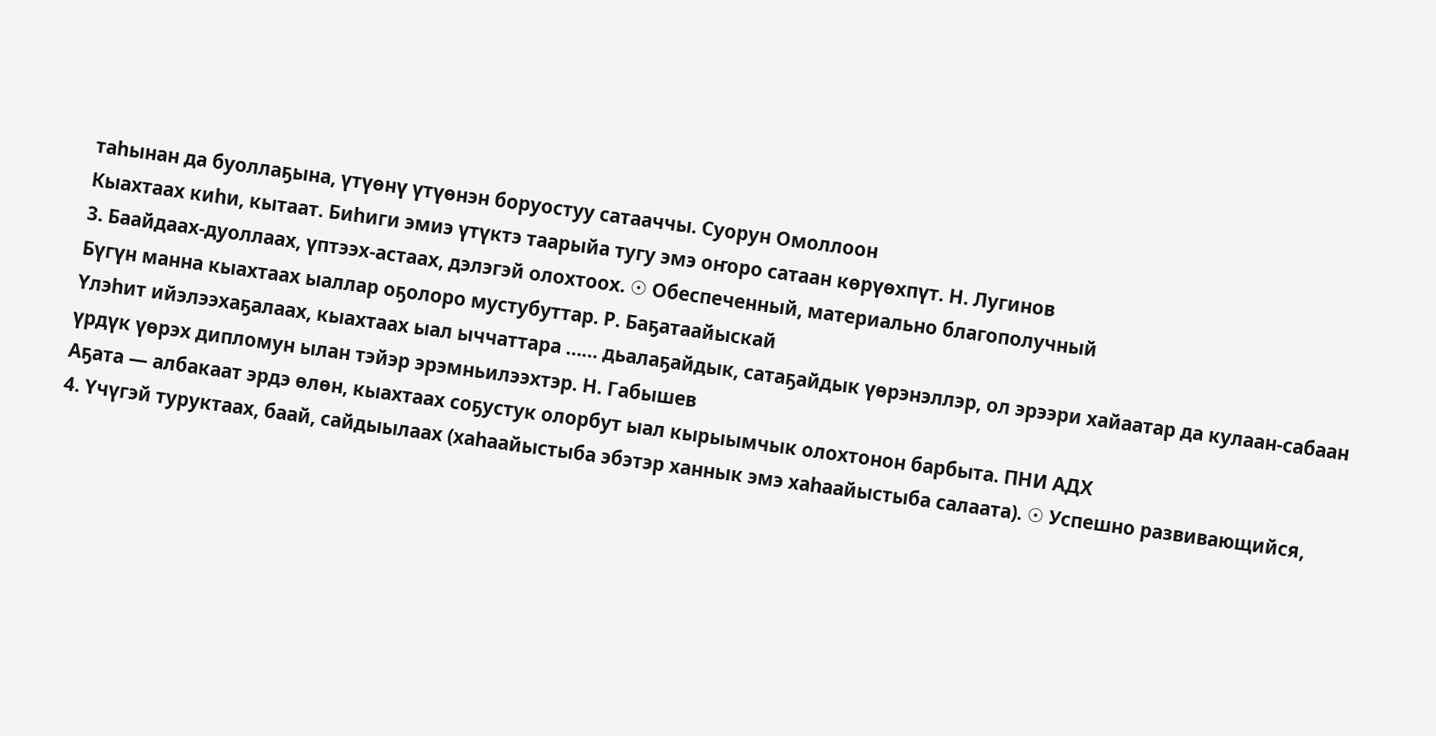таһынан да буоллаҕына, үтүөнү үтүөнэн боруостуу сатааччы. Суорун Омоллоон
Кыахтаах киһи, кытаат. Биһиги эмиэ үтүктэ таарыйа тугу эмэ оҥоро сатаан көрүөхпүт. Н. Лугинов
3. Баайдаах-дуоллаах, үптээх-астаах, дэлэгэй олохтоох. ☉ Обеспеченный, материально благополучный
Бүгүн манна кыахтаах ыаллар оҕолоро мустубуттар. Р. Баҕатаайыскай
Үлэһит ийэлээхаҕалаах, кыахтаах ыал ыччаттара …… дьалаҕайдык, сатаҕайдык үөрэнэллэр, ол эрээри хайаатар да кулаан-сабаан үрдүк үөрэх дипломун ылан тэйэр эрэмньилээхтэр. Н. Габышев
Аҕата — албакаат эрдэ өлөн, кыахтаах соҕустук олорбут ыал кырыымчык олохтонон барбыта. ПНИ АДХ
4. Үчүгэй туруктаах, баай, сайдыылаах (хаһаайыстыба эбэтэр ханнык эмэ хаһаайыстыба салаата). ☉ Успешно развивающийся,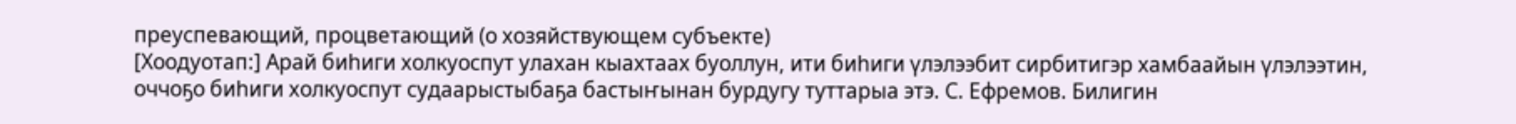преуспевающий, процветающий (о хозяйствующем субъекте)
[Хоодуотап:] Арай биһиги холкуоспут улахан кыахтаах буоллун, ити биһиги үлэлээбит сирбитигэр хамбаайын үлэлээтин, оччоҕо биһиги холкуоспут судаарыстыбаҕа бастыҥынан бурдугу туттарыа этэ. С. Ефремов. Билигин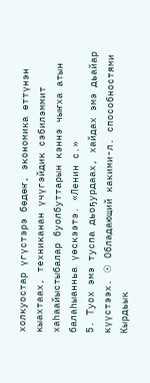холкуостар үгүстэрэ бөдөҥ, экономика өттүнэн кыахтаах, техниканан үчүгэйдик сэбилэммит хаһаайыстыбалар буолбуттарын кэннэ чыҥха атын балаһыанньа үөскээтэ. «Ленин с.»
5. Туох эмэ туспа дьоҕурдаах, хайдах эмэ дьайар күүстээх. ☉ Обладающий какими-л. способностями
Кырдьык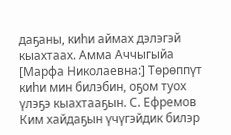даҕаны, киһи аймах дэлэгэй кыахтаах. Амма Аччыгыйа
[Марфа Николаевна:] Төрөппүт киһи мин билэбин, оҕом туох үлэҕэ кыахтааҕын. С. Ефремов
Ким хайдаҕын үчүгэйдик билэр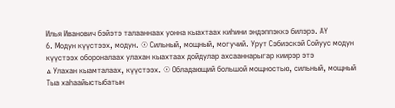Илья Иванович бэйэтэ талааннаах уонна кыахтаах киһини эндэппэккэ билэрэ. АҮ
6. Модун күүстээх, модун. ☉ Сильный, мощный, могучий. Урут Сэбиэскэй Сойуус модун күүстээх обороналаах улахан кыахтаах дойдулар ахсааннарыгар киирэр этэ
△ Улахан кыамталаах, күүстээх. ☉ Обладающий большой мощностью, сильный, мощный
Тыа хаһаайыстыбатын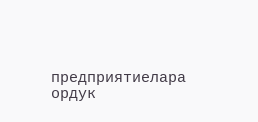предприятиелара ордук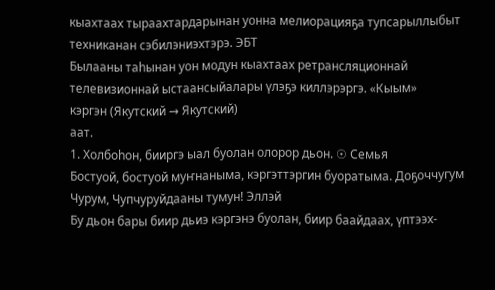кыахтаах тыраахтардарынан уонна мелиорацияҕа тупсарыллыбыт техниканан сэбилэниэхтэрэ. ЭБТ
Былааны таһынан уон модун кыахтаах ретрансляционнай телевизионнай ыстаансыйалары үлэҕэ киллэрэргэ. «Кыым»
кэргэн (Якутский → Якутский)
аат.
1. Холбоһон, бииргэ ыал буолан олорор дьон. ☉ Семья
Бостуой, бостуой муҥнаныма, кэргэттэргин буоратыма. Доҕоччугум Чурум, Чупчуруйдааны тумун! Эллэй
Бу дьон бары биир дьиэ кэргэнэ буолан, биир баайдаах, үптээх-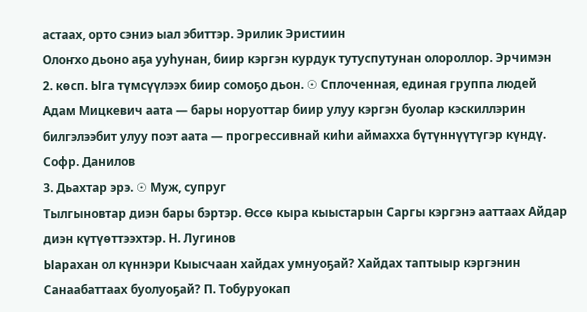астаах, орто сэниэ ыал эбиттэр. Эрилик Эристиин
Олоҥхо дьоно аҕа ууһунан, биир кэргэн курдук тутуспутунан олороллор. Эрчимэн
2. көсп. Ыга түмсүүлээх биир сомоҕо дьон. ☉ Сплоченная, единая группа людей
Адам Мицкевич аата — бары норуоттар биир улуу кэргэн буолар кэскиллэрин билгэлээбит улуу поэт аата — прогрессивнай киһи аймахха бүтүннүүтүгэр күндү. Софр. Данилов
3. Дьахтар эрэ. ☉ Муж, супруг
Тылгыновтар диэн бары бэртэр. Өссө кыра кыыстарын Саргы кэргэнэ ааттаах Айдар диэн күтүөттээхтэр. Н. Лугинов
Ыарахан ол күннэри Кыысчаан хайдах умнуоҕай? Хайдах таптыыр кэргэнин Санаабаттаах буолуоҕай? П. Тобуруокап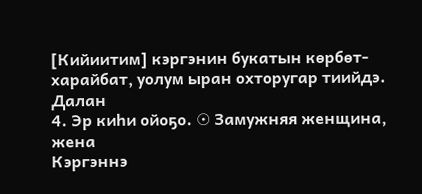[Кийиитим] кэргэнин букатын көрбөт-харайбат, уолум ыран охторугар тиийдэ. Далан
4. Эр киһи ойоҕо. ☉ Замужняя женщина, жена
Кэргэннэ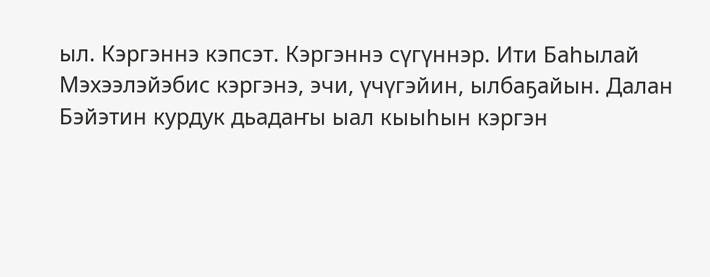ыл. Кэргэннэ кэпсэт. Кэргэннэ сүгүннэр. Ити Баһылай Мэхээлэйэбис кэргэнэ, эчи, үчүгэйин, ылбаҕайын. Далан
Бэйэтин курдук дьадаҥы ыал кыыһын кэргэн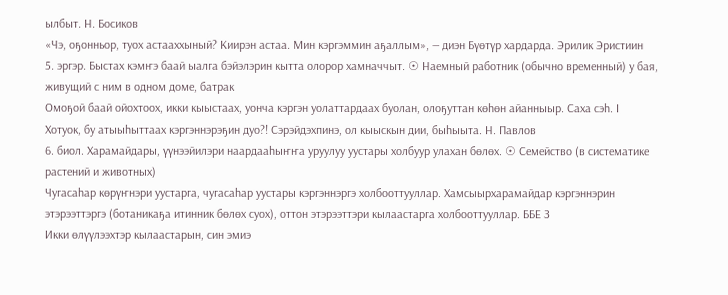ылбыт. Н. Босиков
«Чэ, оҕонньор, туох астааххыный? Киирэн астаа. Мин кэргэммин аҕаллым», — диэн Бүөтүр хардарда. Эрилик Эристиин
5. эргэр. Быстах кэмҥэ баай ыалга бэйэлэрин кытта олорор хамначчыт. ☉ Наемный работник (обычно временный) у бая, живущий с ним в одном доме, батрак
Омоҕой баай ойохтоох, икки кыыстаах, уонча кэргэн уолаттардаах буолан, олоҕуттан көһөн айанныыр. Саха сэһ. I
Хотуок, бу атыыһыттаах кэргэннэрэҕин дуо?! Сэрэйдэхпинэ, ол кыыскын дии, быһыыта. Н. Павлов
6. биол. Харамайдары, үүнээйилэри наардааһыҥҥа уруулуу уустары холбуур улахан бөлөх. ☉ Семейство (в систематике растений и животных)
Чугасаһар көрүҥнэри уустарга, чугасаһар уустары кэргэннэргэ холбооттууллар. Хамсыырхарамайдар кэргэннэрин этэрээттэргэ (ботаникаҕа итинник бөлөх суох), оттон этэрээттэри кылаастарга холбооттууллар. ББЕ З
Икки өлүүлээхтэр кылаастарын, син эмиэ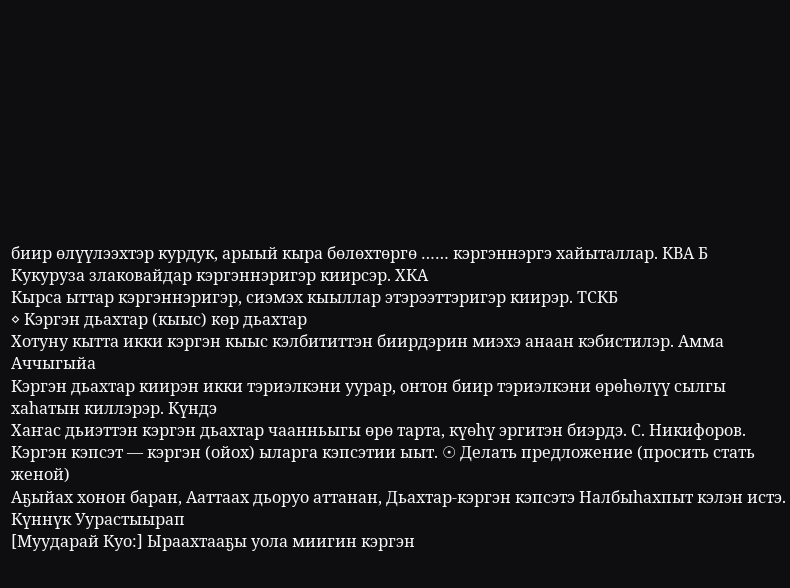биир өлүүлээхтэр курдук, арыый кыра бөлөхтөргө …… кэргэннэргэ хайыталлар. КВА Б
Кукуруза злаковайдар кэргэннэригэр киирсэр. ХКА
Кырса ыттар кэргэннэригэр, сиэмэх кыыллар этэрээттэригэр киирэр. ТСКБ
◊ Кэргэн дьахтар (кыыс) көр дьахтар
Хотуну кытта икки кэргэн кыыс кэлбититтэн биирдэрин миэхэ анаан кэбистилэр. Амма Аччыгыйа
Кэргэн дьахтар киирэн икки тэриэлкэни уурар, онтон биир тэриэлкэни өрөһөлүү сылгы хаһатын киллэрэр. Күндэ
Хаҥас дьиэттэн кэргэн дьахтар чаанньыгы өрө тарта, күөһү эргитэн биэрдэ. С. Никифоров. Кэргэн кэпсэт — кэргэн (ойох) ыларга кэпсэтии ыыт. ☉ Делать предложение (просить стать женой)
Аҕыйах хонон баран, Ааттаах дьоруо аттанан, Дьахтар-кэргэн кэпсэтэ Налбыһахпыт кэлэн истэ. Күннүк Уурастыырап
[Муударай Куо:] Ыраахтааҕы уола миигин кэргэн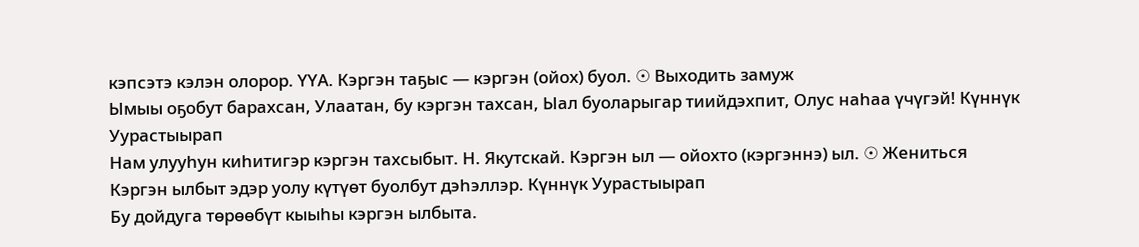кэпсэтэ кэлэн олорор. ҮҮА. Кэргэн таҕыс — кэргэн (ойох) буол. ☉ Выходить замуж
Ымыы оҕобут барахсан, Улаатан, бу кэргэн тахсан, Ыал буоларыгар тиийдэхпит, Олус наһаа үчүгэй! Күннүк Уурастыырап
Нам улууһун киһитигэр кэргэн тахсыбыт. Н. Якутскай. Кэргэн ыл — ойохто (кэргэннэ) ыл. ☉ Жениться
Кэргэн ылбыт эдэр уолу күтүөт буолбут дэһэллэр. Күннүк Уурастыырап
Бу дойдуга төрөөбүт кыыһы кэргэн ылбыта.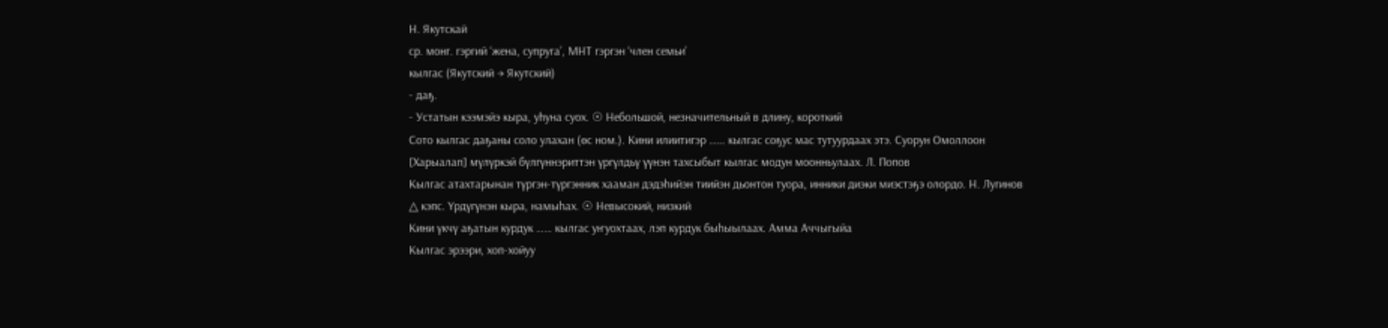Н. Якутскай
ср. монг. гэргий ‘жена, супруга’, МНТ гэргэн ‘член семьи’
кылгас (Якутский → Якутский)
- даҕ.
- Устатын кээмэйэ кыра, уһуна суох. ☉ Небольшой, незначительный в длину, короткий
Сото кылгас даҕаны соло улахан (өс ном.). Кини илиитигэр …… кылгас соҕус мас тутуурдаах этэ. Суорун Омоллоон
[Харыалап] мүлүркэй бүлгүннэриттэн үргүлдьү үүнэн тахсыбыт кылгас модун моонньулаах. Л. Попов
Кылгас атахтарынан түргэн-түргэнник хааман дэдэһийэн тиийэн дьонтон туора, инники диэки миэстэҕэ олордо. Н. Лугинов
△ кэпс. Үрдүгүнэн кыра, намыһах. ☉ Невысокий, низкий
Кини үкчү аҕатын курдук …… кылгас уҥуохтаах, лэп курдук быһыылаах. Амма Аччыгыйа
Кылгас эрээри, хоп-хойуу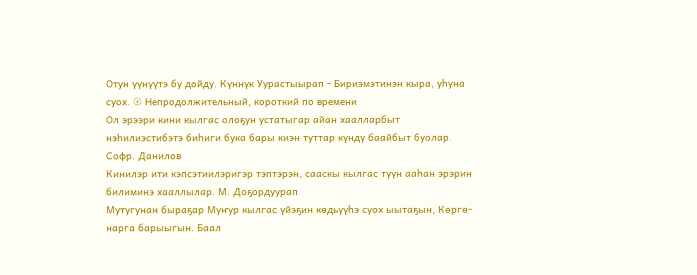Отун үүнүүтэ бу дойду. Күннүк Уурастыырап - Бириэмэтинэн кыра, уһуна суох. ☉ Непродолжительный, короткий по времени
Ол эрээри кини кылгас олоҕун устатыгар айан хаалларбыт нэһилиэстибэтэ биһиги бука бары киэн туттар күндү баайбыт буолар. Софр. Данилов
Кинилэр ити кэпсэтиилэригэр тэптэрэн, сааскы кылгас түүн ааһан эрэрин билиминэ хааллылар. М. Доҕордуурап
Мутугунан быраҕар Муҥур кылгас үйэҕин көдьүүһэ суох ыытаҕын, Көргө-нарга барыыгын. Баал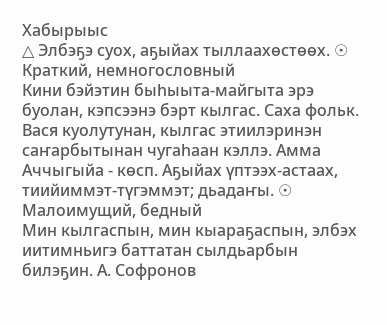Хабырыыс
△ Элбэҕэ суох, аҕыйах тыллаахөстөөх. ☉ Краткий, немногословный
Кини бэйэтин быһыыта-майгыта эрэ буолан, кэпсээнэ бэрт кылгас. Саха фольк. Вася куолутунан, кылгас этиилэринэн саҥарбытынан чугаһаан кэллэ. Амма Аччыгыйа - көсп. Аҕыйах үптээх-астаах, тиийиммэт-түгэммэт; дьадаҥы. ☉ Малоимущий, бедный
Мин кылгаспын, мин кыараҕаспын, элбэх иитимньигэ баттатан сылдьарбын билэҕин. А. Софронов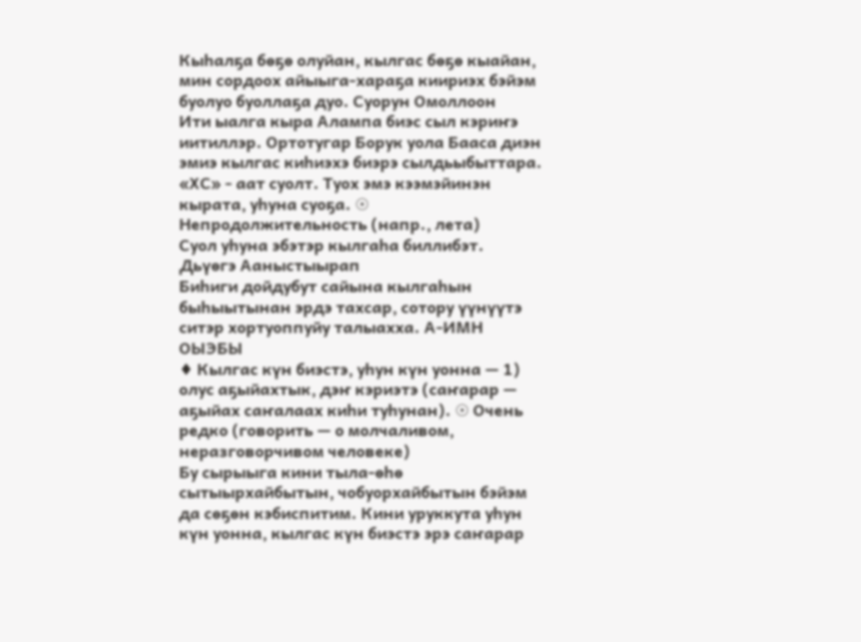Кыһалҕа бөҕө олуйан, кылгас бөҕө кыайан, мин сордоох айыыга-хараҕа киириэх бэйэм буолуо буоллаҕа дуо. Суорун Омоллоон
Ити ыалга кыра Алампа биэс сыл кэриҥэ иитиллэр. Ортотугар Борук уола Бааса диэн эмиэ кылгас киһиэхэ биэрэ сылдьыбыттара. «ХС» - аат суолт. Туох эмэ кээмэйинэн кырата, уһуна суоҕа. ☉ Непродолжительность (напр., лета)
Суол уһуна эбэтэр кылгаһа биллибэт. Дьүөгэ Ааныстыырап
Биһиги дойдубут сайына кылгаһын быһыытынан эрдэ тахсар, сотору үүнүүтэ ситэр хортуоппуйу талыахха. А-ИМН ОЫЭБЫ
♦ Кылгас күн биэстэ, уһун күн уонна — 1) олус аҕыйахтык, дэҥ кэриэтэ (саҥарар — аҕыйах саҥалаах киһи туһунан). ☉ Очень редко (говорить — о молчаливом, неразговорчивом человеке)
Бу сырыыга кини тыла-өһө сытыырхайбытын, чобуорхайбытын бэйэм да сөҕөн кэбиспитим. Кини уруккута уһун күн уонна, кылгас күн биэстэ эрэ саҥарар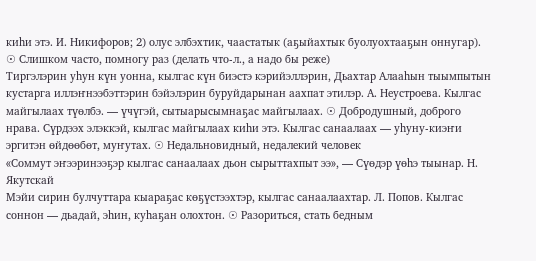киһи этэ. И. Никифоров; 2) олус элбэхтик, чаастатык (аҕыйахтык буолуохтааҕын оннугар). ☉ Слишком часто, помногу раз (делать что-л., а надо бы реже)
Тиргэлэрин уһун күн уонна, кылгас күн биэстэ кэрийэллэрин, Дьахтар Алааһын тыымпытын кустарга иллэҥнээбэттэрин бэйэлэрин буруйдарынан аахпат этилэр. А. Неустроева. Кылгас майгылаах түөлбэ. — үчүгэй, сытыарысымнаҕас майгылаах. ☉ Добродушный, доброго нрава. Сүрдээх элэккэй, кылгас майгылаах киһи этэ. Кылгас санаалаах — уһуну-киэҥи эргитэн өйдөөбөт, муҥутах. ☉ Недальновидный, недалекий человек
«Соммут эҥээринээҕэр кылгас санаалаах дьон сырыттахпыт ээ», — Сүөдэр үөһэ тыынар. Н. Якутскай
Мэйи сирин булчуттара кыараҕас көҕүстээхтэр, кылгас санаалаахтар. Л. Попов. Кылгас соннон — дьадай, эһин, куһаҕан олохтон. ☉ Разориться, стать бедным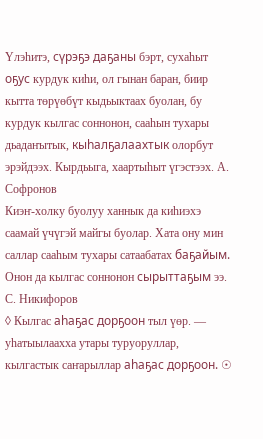Үлэһитэ, сүрэҕэ даҕаны бэрт, сухаһыт оҕус курдук киһи, ол гынан баран, биир кытта төрүөбүт кыдьыктаах буолан, бу курдук кылгас соннонон, сааһын тухары дьадаҥытык, кыһалҕалаахтык олорбут эрэйдээх. Кырдьыга, хаартыһыт үгэстээх. А. Софронов
Киэҥ-холку буолуу ханнык да киһиэхэ саамай үчүгэй майгы буолар. Хата ону мин саллар сааһым тухары сатаабатах баҕайым. Онон да кылгас соннонон сырыттаҕым ээ. С. Никифоров
◊ Кылгас аһаҕас дорҕоон тыл үөр. — уһатыылаахха утары туруоруллар, кылгастык саҥарыллар аһаҕас дорҕоон. ☉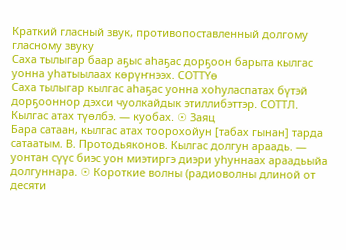Краткий гласный звук, противопоставленный долгому гласному звуку
Саха тылыгар баар аҕыс аһаҕас дорҕоон барыта кылгас уонна уһатыылаах көрүҥнээх. СОТТҮө
Саха тылыгар кылгас аһаҕас уонна хоһуласпатах бүтэй дорҕооннор дэхси чуолкайдык этиллибэттэр. СОТТЛ. Кылгас атах түөлбэ. — куобах. ☉ Заяц
Бара сатаан, кылгас атах тоорохойун [табах гынан] тарда сатаатым. В. Протодьяконов. Кылгас долгун араадь. — уонтан сүүс биэс уон миэтиргэ диэри уһуннаах араадьыйа долгуннара. ☉ Короткие волны (радиоволны длиной от десяти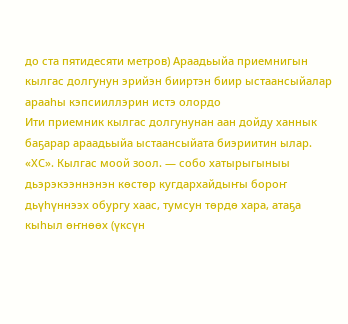до ста пятидесяти метров) Араадьыйа приемнигын кылгас долгунун эрийэн бииртэн биир ыстаансыйалар арааһы кэпсииллэрин истэ олордо
Ити приемник кылгас долгунунан аан дойду ханнык баҕарар араадьыйа ыстаансыйата биэриитин ылар. «ХС». Кылгас моой зоол. — собо хатырыгыныы дьэрэкээннэнэн көстөр кугдархайдыҥы бороҥ дьүһүннээх обургу хаас, тумсун төрдө хара, атаҕа кыһыл өҥнөөх (үксүн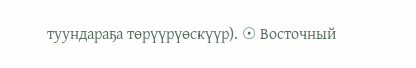туундараҕа төрүүрүөскүүр). ☉ Восточный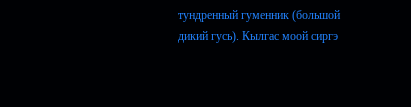тундренный гуменник (большой дикий гусь). Кылгас моой сиргэ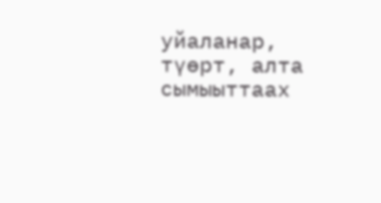уйаланар, түөрт, алта сымыыттаах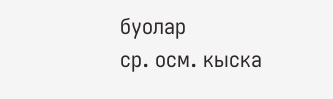буолар
ср. осм. кыска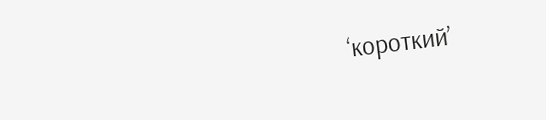‘короткий’